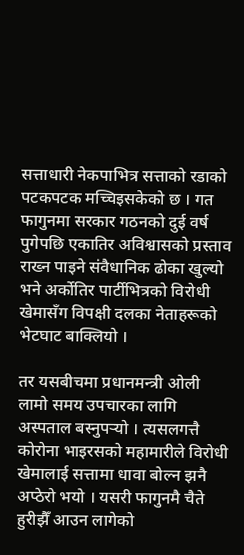सत्ताधारी नेकपाभित्र सत्ताको रडाको पटकपटक मच्चिइसकेको छ । गत फागुनमा सरकार गठनको दुई वर्ष पुगेपछि एकातिर अविश्वासको प्रस्ताव राख्न पाइने संवैधानिक ढोका खुल्यो भने अर्कोतिर पार्टीभित्रको विरोधी खेमासँग विपक्षी दलका नेताहरूको भेटघाट बाक्लियो ।

तर यसबीचमा प्रधानमन्त्री ओली लामो समय उपचारका लागि अस्पताल बस्नुपर्‍यो । त्यसलगत्तै कोरोना भाइरसको महामारीले विरोधी खेमालाई सत्तामा धावा बोल्न झनै अप्ठेरो भयो । यसरी फागुनमै चैते हुरीझैँ आउन लागेको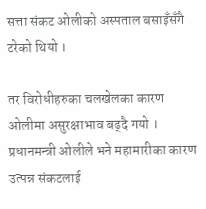सत्ता संकट ओलीको अस्पताल बसाइँसँगै टरेको थियो ।

तर विरोधीहरुका चलखेलका कारण ओलीमा असुरक्षाभाव बढ्दै गयो । प्रधानमन्त्री ओलीले भने महामारीका कारण उत्पन्न संकटलाई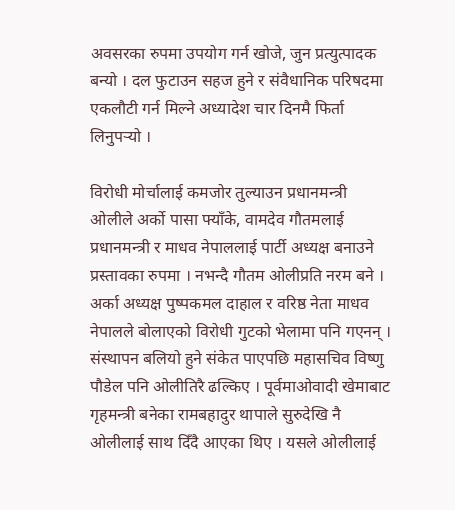अवसरका रुपमा उपयोग गर्न खोजे, जुन प्रत्युत्पादक बन्यो । दल फुटाउन सहज हुने र संवैधानिक परिषदमा एकलौटी गर्न मिल्ने अध्यादेश चार दिनमै फिर्ता लिनुपर्‍यो ।

विरोधी मोर्चालाई कमजोर तुल्याउन प्रधानमन्त्री ओलीले अर्को पासा फ्याँके, वामदेव गौतमलाई प्रधानमन्त्री र माधव नेपाललाई पार्टी अध्यक्ष बनाउने प्रस्तावका रुपमा । नभन्दै गौतम ओलीप्रति नरम बने । अर्का अध्यक्ष पुष्पकमल दाहाल र वरिष्ठ नेता माधव नेपालले बोलाएको विरोधी गुटको भेलामा पनि गएनन् । संस्थापन बलियो हुने संकेत पाएपछि महासचिव विष्णु पौडेल पनि ओलीतिरै ढल्किए । पूर्वमाओवादी खेमाबाट गृहमन्त्री बनेका रामबहादुर थापाले सुरुदेखि नै ओलीलाई साथ दिँदै आएका थिए । यसले ओलीलाई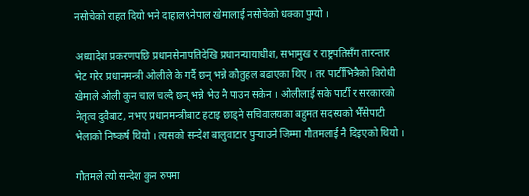नसोचेको राहत दियो भने दाहाल९नेपाल खेमालाई नसोचेको धक्का पुग्यो ।

अध्यादेश प्रकरणपछि प्रधानसेनापतिदेखि प्रधानन्यायाधीश, सभामुख र राष्ट्रपतिसँग तारन्तार भेट गरेर प्रधानमन्त्री ओलीले के गर्दै छन् भन्ने कौतुहल बढाएका थिए । तर पार्टीभित्रैको विरोधी खेमाले ओली कुन चाल चल्दै छन् भन्ने भेउ नै पाउन सकेन । ओलीलाई सके पार्टी र सरकारको नेतृत्व दुवैबाट, नभए प्रधानमन्त्रीबाट हटाइ छाड्ने सचिवालयका बहुमत सदस्यको भैँसेपाटी भेलाको निष्कर्ष थियो । त्यसको सन्देश बालुवाटार पुर्‍याउने जिम्मा गौतमलाई नै दिइएको थियो ।

गौतमले त्यो सन्देश कुन रुपमा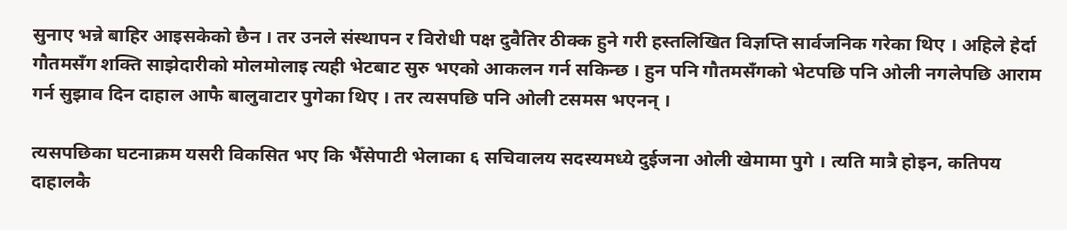सुनाए भन्ने बाहिर आइसकेको छैन । तर उनले संस्थापन र विरोधी पक्ष दुवैतिर ठीक्क हुने गरी हस्तलिखित विज्ञप्ति सार्वजनिक गरेका थिए । अहिले हेर्दा गौतमसँग शक्ति साझेदारीको मोलमोलाइ त्यही भेटबाट सुरु भएको आकलन गर्न सकिन्छ । हुन पनि गौतमसँगको भेटपछि पनि ओली नगलेपछि आराम गर्न सुझाव दिन दाहाल आफै बालुवाटार पुगेका थिए । तर त्यसपछि पनि ओली टसमस भएनन् ।

त्यसपछिका घटनाक्रम यसरी विकसित भए कि भैँसेपाटी भेलाका ६ सचिवालय सदस्यमध्ये दुईजना ओली खेमामा पुगे । त्यति मात्रै होइन, कतिपय दाहालकै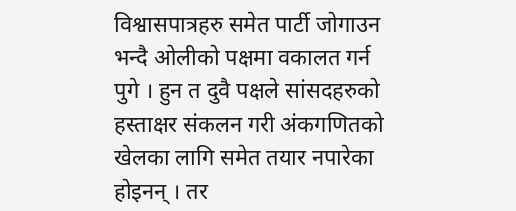विश्वासपात्रहरु समेत पार्टी जोगाउन भन्दै ओलीको पक्षमा वकालत गर्न पुगे । हुन त दुवै पक्षले सांसदहरुको हस्ताक्षर संकलन गरी अंकगणितको खेलका लागि समेत तयार नपारेका होइनन् । तर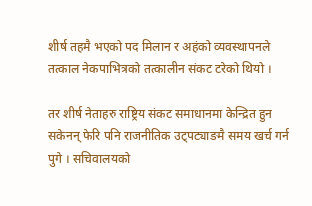शीर्ष तहमै भएको पद मिलान र अहंको व्यवस्थापनले तत्काल नेकपाभित्रको तत्कालीन संकट टरेको थियो ।

तर शीर्ष नेताहरु राष्ट्रिय संकट समाधानमा केन्द्रित हुन सकेनन् फेरि पनि राजनीतिक उट्पट्याङमै समय खर्च गर्न पुगे । सचिवालयको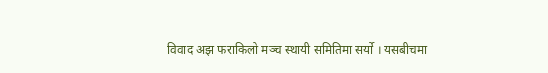विवाद अझ फराकिलो मञ्च स्थायी समितिमा सर्यो । यसबीचमा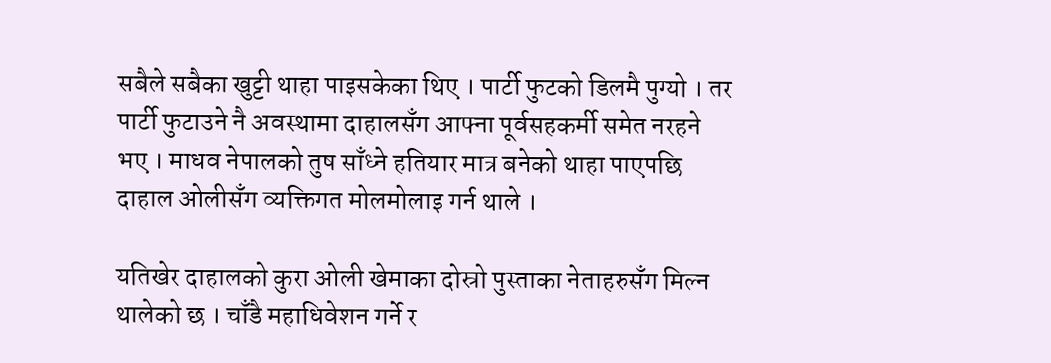सबैले सबैका खुट्टी थाहा पाइसकेका थिए । पार्टी फुटको डिलमै पुग्यो । तर पार्टी फुटाउने नै अवस्थामा दाहालसँग आफ्ना पूर्वसहकर्मी समेत नरहने भए । माधव नेपालको तुष साँध्ने हतियार मात्र बनेको थाहा पाएपछि दाहाल ओलीसँग व्यक्तिगत मोलमोलाइ गर्न थाले ।

यतिखेर दाहालको कुरा ओली खेमाका दोस्रो पुस्ताका नेताहरुसँग मिल्न थालेको छ । चाँडै महाधिवेशन गर्ने र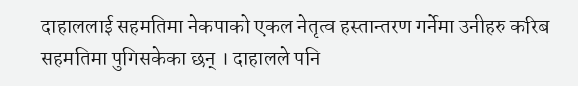दाहाललाई सहमतिमा नेकपाको एकल नेतृत्व हस्तान्तरण गर्नेमा उनीहरु करिब सहमतिमा पुगिसकेका छन् । दाहालले पनि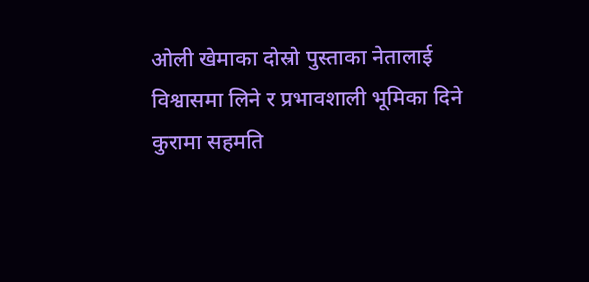ओली खेमाका दोस्रो पुस्ताका नेतालाई विश्वासमा लिने र प्रभावशाली भूमिका दिने कुरामा सहमति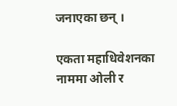जनाएका छन् ।

एकता महाधिवेशनका नाममा ओली र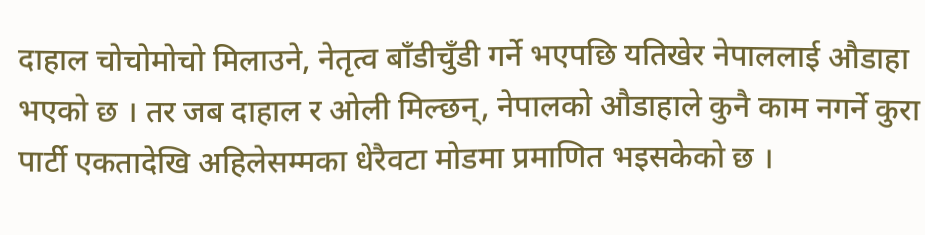दाहाल चोचोमोचो मिलाउने, नेतृत्व बाँडीचुँडी गर्ने भएपछि यतिखेर नेपाललाई औडाहा भएको छ । तर जब दाहाल र ओली मिल्छन्, नेपालको औडाहाले कुनै काम नगर्ने कुरा पार्टी एकतादेखि अहिलेसम्मका धेरैवटा मोडमा प्रमाणित भइसकेको छ ।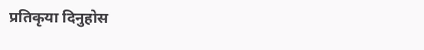प्रतिकृया दिनुहोस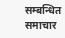सम्बन्धित समाचार